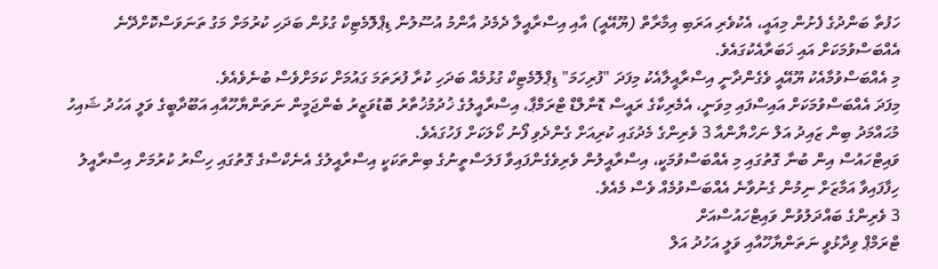ހަފުތާ ބަންދުގެ ފެށުން މިއައީ، އެކުވެރި އަރަބި އިމާރާތް (ޔޫއޭއީ) އާއި އިސްރާއީލާ ދެމެދު އާންމު އުސޫލުން ޑިޕްލޮމެޓިކް ގުޅުން ބަދަހި ކުރުމަށް މަގު ތަނަވަސްކޮށްދޭނެ އެއްބަސްވުމަކަށް އައި ޚަބަރާއެކުގައެވެ.
މި އެއްބަސްވުމާއެކު ޔޫއޭއީ ވެގެންދާނީ އިސްރާއީލާއެކު މިފަދަ "ފުރިހަމަ" ޑިޕްލޮމެޓިކް ގުޅުމެއް ބަދަހި ކުރާ ފުރަތަމަ ގައުމަށް ކަމަށްވެސް ބުނެވެއެވެ.
މިފަދަ އެއްބަސްވުމަކަށް އައިސްފައި މިވަނީ، އެމެރިކާގެ ރައީސް ޑޮނާލްޑް ޓްރަމްޕާ، އިސްރާއީލުގެ ޚުދުމުޚުތާރު ބޮޑުވަޒީރު ބެންޖަމީން ނަތަންޔާހޫއާއި އަބޫދާބީގެ ވަލީ އަހުދު ޝައިހު މުޙައްމަދު ބިން ޒައިދު އަލް ނަހްޔާންއާ 3 ވެރިންގެ މެދުގައި ކުރިއަށް ގެންދެވި ފޯނު ކޯލަކަށް ފަހުގައެވެ.
ވައިޓްހައުސް އިން ބުނާ ގޮތުގައި މި އެއްބަސްވުމަކީ، އިސްރާއީލުން ވެރިވެގެންފައިވާ ފަލަސްތީނުގެ ބިންތަކަކީ އިސްރާއީލުގެ އެނެކްސްގެ ގޮތުގައި ހިސޯރު ކުރުމަށް އިސްރާއީލު ހިފާފައިވާ އަމާޒަށް ނިމުން ގެނުވާނެ އެއްބަސްވުމެއް ވެސް މެއެވެ.
3 ވެރިންގެ ބައްދަލުވުން ވައިޓްހައުސްއަށް
ޓްރަމްޕް ވިދާޅުވީ ނަތަންޔާހޫއާއި ވަލީ އަހުދު އަލް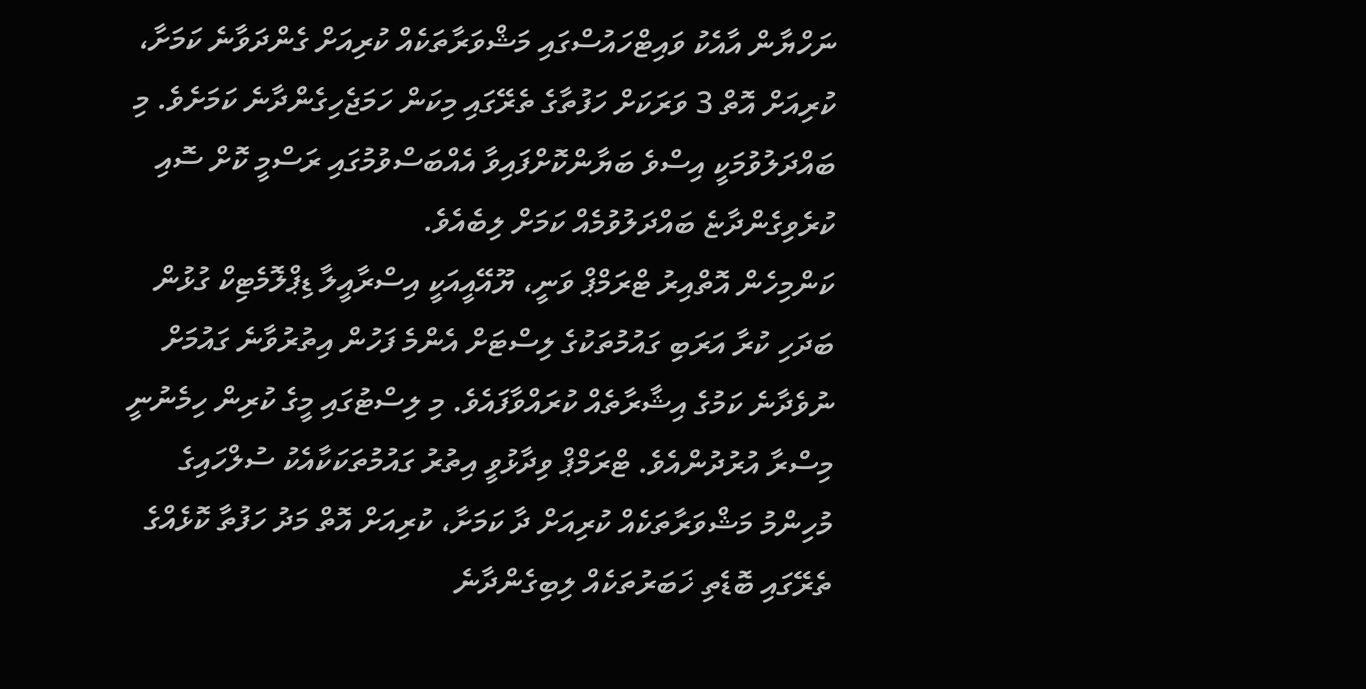ނަހްޔާން އާއެކު ވައިޓްހައުސްގައި މަޝްވަރާތަކެއް ކުރިއަށް ގެންދަވާނެ ކަމަށާ، ކުރިއަށް އޮތް 3 ވަރަކަށް ހަފުތާގެ ތެރޭގައި މިކަން ހަމަޖެހިގެންދާނެ ކަމަށެވެ. މި ބައްދަލުވުމަކީ އިސްވެ ބަޔާންކޮށްފައިވާ އެއްބަސްވުމުގައި ރަސްމީ ކޮށް ސޮއި ކުރެވިގެންދާޏެ ބައްދަލުވުމެއް ކަމަށް ލިބެއެވެ.
ކަންމިހެން އޮތްއިރު ޓްރަމްޕް ވަނީ، ޔޫއޭއީއަކީ އިސްރާއީލާ ޑިޕްލޮމެޓިކް ގުޅުން ބަދަހި ކުރާ އަރަބި ގައުމުތަކުގެ ލިސްޓަށް އެންމެ ފަހުން އިތުރުވާނެ ގައުމަށް ނުވެދާނެ ކަމުގެ އިޝާރާތެއް ކުރައްވާފައެވެ. މި ލިސްޓުގައި މީގެ ކުރިން ހިމެނުނީ މިސްރާ އުރުދުންއެވެ. ޓްރަމްޕް ވިދާޅުވީ އިތުރު ގައުމުތަކަކާއެކު ސުލްހައިގެ މުހިންމު މަޝްވަރާތަކެއް ކުރިއަށް ދާ ކަމަށާ، ކުރިއަށް އޮތް މަދު ހަފުތާ ކޮޅެއްގެ ތެރޭގައި ބޮޑެތި ޚަބަރުތަކެއް ލިބިގެންދާނެ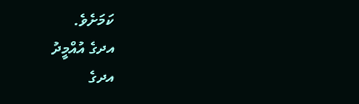ކަމަށެވެ.
އދގެ އުއްމީދު
އދގެ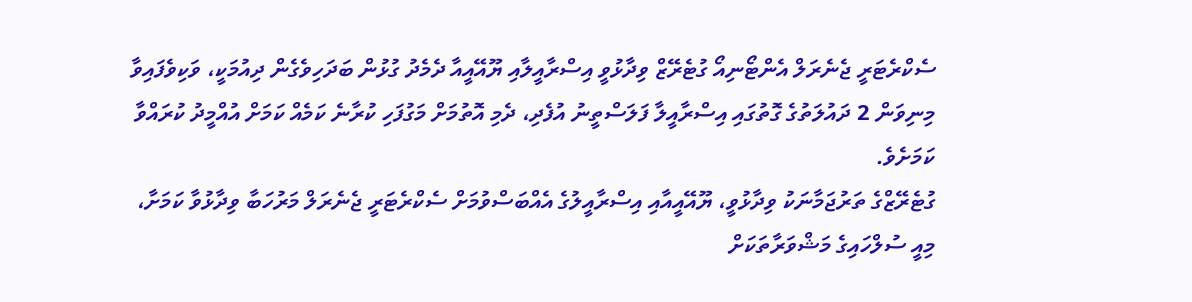ސެކްރެޓަރީ ޖެނެރަލް އެންޓޯނިއޯ ގުޓެރޭޒް ވިދާޅުވީ އިސްރާއީލާއި ޔޫއޭއީއާ ދެމެދު ގުޅުން ބަދަހިވެގެން ދިއުމަކީ، ވަކިވެފައިވާ މިނިވަން 2 ދައުލަތުގެ ގޮތުގައި އިސްރާއީލާ ފަލަސްތީނު އުފެދި، ދެމި އޮތުމަށް މަގުފަހި ކުރާނެ ކަމެއް ކަމަށް އުއްމީދު ކުރައްވާ ކަމަށެވެ.
ގުޓެރޭޒްގެ ތަރުޖަމާނަކު ވިދާޅުވީ، ޔޫއޭއީއާއި އިސްރާއީލުގެ އެއްބަސްވުމަށް ސެކްރެޓަރީ ޖެނެރަލް މަރުހަބާ ވިދާޅުވާ ކަމަށާ، މިއީ ސުލްހައިގެ މަޝްވަރާތަކަށް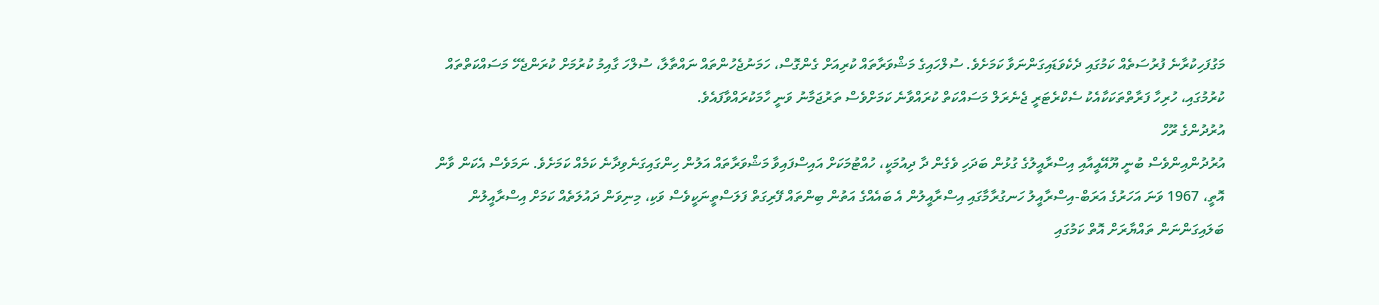މަގުފަހިކުރާނެ ފުރުސަތެއް ކަމުގައި ދެކެވަޑައިގަންނަވާ ކަމަށެވެ. ސުލްހައިގެ މަޝްވަރާތައް ކުރިއަށް ގެންގޮސް، ހަމަނުޖެހުންތައް ނައްތާލާ، ސުލްހަ ގާއިމު ކުރުމަށް ކުރަންޖެހޭ މަސައްކަތްތައް ކުރުމުގައި، ހުރިހާ ފަރާތްތަކަކާއެކު ސެކްރެޓަރީ ޖެނެރަލް މަސައްކަތް ކުރައްވާނެ ކަމަށްވެސް ތަރުޖަމާނު ވަނީ ހާމަކުރައްވާފައެވެ.
އުރުދުންގެ ރޫހް
އުރުދުންއިންވެސް ބުނީ ޔޫއޭއީއާއި އިސްރާއީލުގެ ގުޅުން ބަދަހި ވެގެން ދާ ދިއުމަކީ، ހުއްޓުމަކަށް އައިސްފައިވާ މަޝްވަރާތައް އަލުން ހިންގައިގަނެވިދާނެ ކަމެއް ކަމަށެވެ. ނަމަވެސް އެކަން ވާން އޮތީ، 1967 ވަނަ އަހަރުގެ އަރަބް-އިސްރާއީލު ހަނގުރާމާގައި އިސްރާއީލުން އެ ބައެއްގެ އަތުން ބިންތައް ފޭރިގަތް ފަލަސްތީނަކީވެސް ވަކި، މިނިވަން ދައުލަތެއް ކަމަށް އިސްރާއީލުން ބަލައިގަންނަން ތައްޔާރަށް އޮތް ކަމުގައި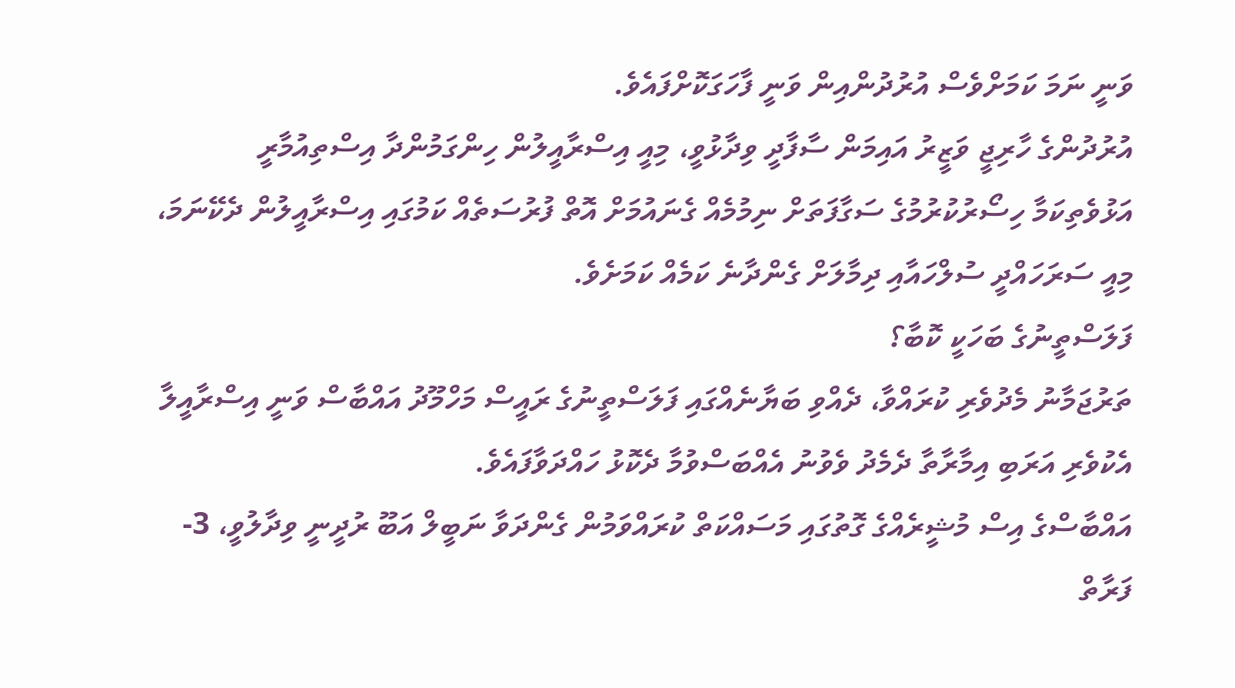ވަނީ ނަމަ ކަމަށްވެސް އުރުދުންއިން ވަނީ ފާހަގަކޮށްފައެވެ.
އުރުދުންގެ ހާރިޖީ ވަޒީރު އައިމަން ސާފާދީ ވިދާޅުވީ، މިއީ އިސްރާއީލުން ހިންގަމުންދާ އިސްތިއުމާރީ އަޅުވެތިކަމާ ހިސޯރުކުރުމުގެ ސަގާފަތަށް ނިމުމެއް ގެނައުމަށް އޮތް ފުރުސަތެއް ކަމުގައި އިސްރާއީލުން ދެކޭނަމަ، މިއީ ސަރަހައްދީ ސުލްހައާއި ދިމާލަށް ގެންދާނެ ކަމެއް ކަމަށެވެ.
ފަލަސްތީނުގެ ބަހަކީ ކޮބާ؟
ތަރުޖަމާނު މެދުވެރި ކުރައްވާ، ދެއްވި ބަޔާނެއްގައި ފަލަސްތީނުގެ ރައީސް މަހްމޫދު އައްބާސް ވަނީ އިސްރާއީލާ އެކުވެރި އަރަބި އިމާރާތާ ދެމެދު ވެވުނު އެއްބަސްވުމާ ދެކޮޅު ހައްދަވާފައެވެ.
އައްބާސްގެ އިސް މުޝީރެއްގެ ގޮތުގައި މަސައްކަތް ކުރައްވަމުން ގެންދަވާ ނަބީލް އަބޫ ރުދީނީ ވިދާލުވީ، 3-ފަރާތް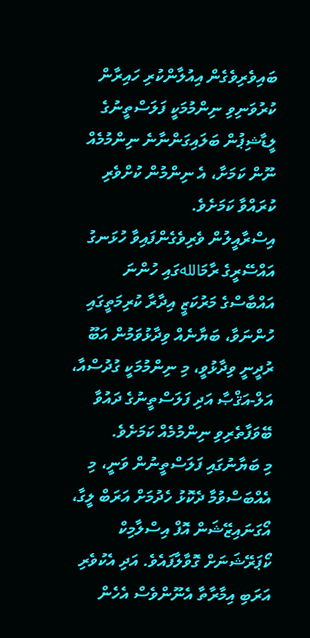ބައިވެރިވެގެން އިއުލާންކުރި ހައިރާން ކުރުވަނިވި ނިންމުމަކީ ފަލަސްތީނުގެ ލީޑާޝިޕުން ބަލައިގަންނާނެ ނިންމުމެއް ނޫން ކަމަށާ، އެ ނިންމުން ކުށްވެރި ކުރައްވާ ކަމަށެވެ.
އިސްރާއީލުން ވެރިވެގެންފައިވާ ހުޅަނގު އައްސޭރީގެ ރާމަاللهގައި ހުންނަ އައްބާސްގެ މަރުކަޒީ އިދާރާ ކުރިމަތީގައި ހުންނަވާ، ބަޔާނެއް ވިދާޅުވަމުން އަބޫ ރުދީނީ ވިދާޅުވީ، މި ނިންމުމަކީ ގުދުސްއާ، އަލް-އަޤްޞާ އަދި ފަލަސްތީނުގެ ދައުވާ ބޭވަފާތެރިވި ނިންމުމެއް ކަމަށެވެ.
މި ބަޔާނުގައި ފަލަސްތީނުން ވަނީ، މި އެއްބަސްވުމާ ދެކޮޅު ހެދުމަށް އަރަބް ލީގާ، އޯގަނައިޒޭޝަން އޮފް އިސްލާމިކް ކޯޕަރޭޝަނަށް ގޮވާލާފައެވެ. އަދި އެކުވެރި އަރަބި އިމާރާތާ އެނޫންވެސް އެހެން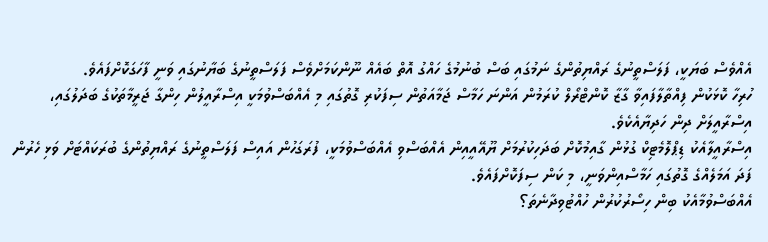އެއްވެސް ބަޔަކީ، ފަލަސްތީނުގެ ރައްޔިތުންގެ ނަމުގައި ބަސް ބުނުމުގެ ހައްގު އޮތް ބައެއް ނޫންކަމަށްވެސް ފަލަސްތީނުގެ ބަޔާނުގައި ވަނީ ފާހަގަކޮށްފައެވެ.
ހުރިހާ ކޮޅަކުން ފިއްތާލާފައިވާ ގާޒާ ކޮންޓްރޯލް ކުރަމުން އަންނަ ހަމާސް ޖަމާއަތުން ސިފަކުރި ގޮތުގައި މި އެއްބަސްވުމަކީ އިސްރާއީލުން ހިންގާ ޖަރީމާތަކުގެ ބަދަލުގައި، އިސްރާއީލަށް ދިން ހަދިޔާއެކެވެ.
އިސްރާއީލާއެކު ޑިޕްލޮމެޓިކް ގުޅުން ގާއިމުކޮށް ބަދަހިކުރުމަށް ޔޫއޭއީއިން އެއްބަސްވި އެއްބަސްވުމަކީ، ފުރަގަހުން އައިސް ފަލަސްތީނުގެ ރައްޔިތުންގެ ބުރަކައްޓަށް ވަޅި ހެރުން ފަދަ އަމަލެއްގެ ގޮތުގައި ހަމާސްއިންވަނީ، މި ކަން ސިފަކޮށްފައެވެ.
އެއްބަސްވުމާއެކު ބިން ހިސޯރުކުރުން ހުއްޓުވިދާނެތަ؟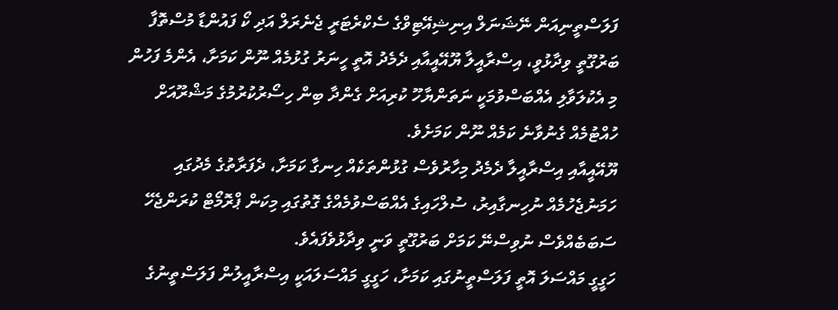ފަލަސްތީނިއަން ނޭޝަނަލް އިނިޝިއޭޓިވްގެ ސެކްރެޓަރީ ޖެނެރަލް އަދި ކޯ ފައުންޑާ މުސްތޮފާ ބަރުގޫތީ ވިދާޅުވީ، އިސްރާއީލާ ޔޫއޭއީއާއި ދެމެދު އޮތީ ހީނަރު ގުޅުމެއް ނޫން ކަމަށާ، އެންމެ ފަހުން މި އެކުލަވާލި އެއްބަސްވުމަކީ ނަތަންޔާހޫ ކުރިއަށް ގެންދާ ބިން ހިސޯރުކުރުމުގެ މަޝްރޫއަށް ހުއްޓުމެއް ގެނުވާނެ ކަމެއް ނޫން ކަމަށެވެ.
ޔޫއޭއީއާއި އިސްރާއީލާ ދެމެދު މިހާރުވެސް ގުޅުންތަކެއް ހިނގާ ކަމަށާ، ދެފަރާތުގެ މެދުގައި ހަމަނުޖެހުމެއް ނުހިނގާއިރު، ސުލްހައިގެ އެއްބަސްވުމެއްގެ ގޮތުގައި މިކަން ޕްރޮމޯޓް ކުރަންޖެހޭ ސަބަބެއްވެސް ނުވިސްނޭ ކަމަށް ބަރުގޫތީ ވަނީ ވިދާޅުވެފައެވެ.
ހަގީގީ މައްސަލަ އޮތީ ފަލަސްތީނުގައި ކަމަށާ، ހަގީގީ މައްސަލައަކީ އިސްރާއީލުން ފަލަސްތީނުގެ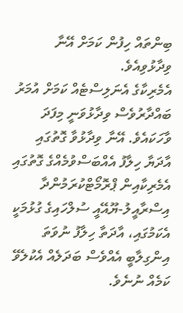ބިންތައް ހިފުން ކަމަށް އޭނާ ވިދާޅުވިއެވެ.
އެމެރިކާގެ އެނަލިސްޓެއް ކަމަށް އުމަރު ބައްދާރުވެސް ވިދާޅުވަނީ މިފަދަ ވާހަކައެވެ. އޭނާ ވިދާޅުވާ ގޮތުގައި އާދަޔާ ހިލާފު އެއްބަސްވުމެއްގެ ގޮތުގައި އެމެރިކާއިން ޕްރޮމޯޓްކުރަމުންދާ އިސްރާއީލު-ޔޫއޭއީ ސުލްހައިގެ ގުޅުމަކީ އެކަމުގައި، އާދަތާ ހިލާފު ނުވަތަ އިންގިލާބީ އެއްވެސް ބަދަލެއް އެކުލެވޭ ކަމެއް ނުނެވެ.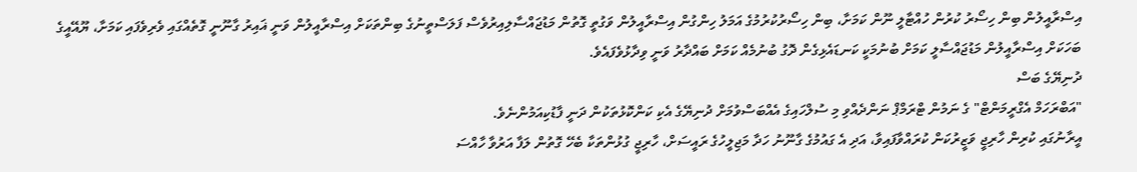އިސްރާއީލުން ބިން ހިސޯރު ކުރުން ހުއްޓާލީ ނޫން ކަމަށާ، ބިން ހިސޯރުކުރުމުގެ އަމަލު ހިންގުން އިސްރާއީލުން ވަގުތީ ގޮތުން މަޑުޖައްސާލިއިރުވެސް ފަލަސްތީނުގެ ބިންތަކަށް އިސްރާއީލުން ވަނީ ޣައިރު ގާނޫނީ ގޮތެއްގައި ވެރިވެފައި ކަމަށާ، ޔޫއޭއީގެ ބަހަކަށް އިސްރާއީލުން މަޑުޖައްސާލީ ކަމަށް ބުނުމަކީ ކަނޑައެޅިގެން ދޮގު ބުނުމެއް ކަމަށް ބައްދާރު ވަނީ ވިދާޅުވެފައެވެ.
ދުނިޔޭގެ ބަސް
"އަބްރަހަމް އެގްރީމަންޓް" ގެ ނަމުން ޓްރަމްޕް ނަންދެއްވި މި ސުލްހައިގެ އެއްބަސްވުމަށް ދުނިޔޭގެ އެކި ކަންކޮޅުތަކުން ދަނީ ފާޑުކިއަމުންނެވެ.
އީރާނުގައި ކުރިން ހާރިޖީ ވަޒީރުކަން ކުރައްވާފައިވާ، އަދި އެ ގައުމުގެ ގާނޫނު ހަދާ މަޖިލީހުގެ ރައީސަށް، ހާރިޖީ ގުޅުންތަކާ ބެހޭ ގޮތުން ލަފާ އަރުވާ ހާއްސަ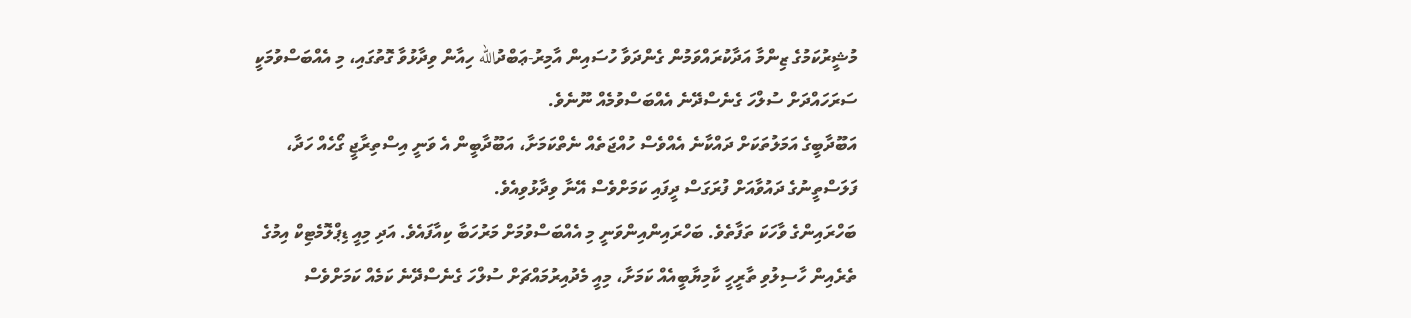މުޝީރުކަމުގެ ޒިންމާ އަދާކުރައްވަމުން ގެންދަވާ ހުސައިން އާމިރު-ޢަބްދުالله ހިއާން ވިދާޅުވާ ގޮތުގައި، މި އެއްބަސްވުމަކީ ސަރަހައްދަށް ސުލްހަ ގެނެސްދޭނެ އެއްބަސްވުމެއް ނޫނެވެ.
އަބޫދާބީގެ އަމަލުތަކަށް ދައްކާނެ އެއްވެސް ހުއްޖަތެއް ނެތްކަމަށާ، އަބޫދާބީން އެ ވަނީ އިސްތިރާޖީ ގޯހެއް ހަދާ، ފަލަސްތީނުގެ ދައުވާއަށް ފުރަގަސް ދީފައި ކަމަށްވެސް އޭނާ ވިދާޅުވިއެވެ.
ބަހްރައިންގެ ވާހަކަ ތަފާތެވެ. ބަހްރައިންއިންވަނީ މި އެއްބަސްވުމަށް މަރުހަބާ ކިއާފައެވެ. އަދި މިއީ ޑިޕްލޮމެޓިކް އިމުގެ ތެރެއިން ހާސިލުވި ތާރީހީ ކާމިޔާބީއެއް ކަމަށާ، މިއީ މެދުއިރުމައްޗަށް ސުލްހަ ގެނެސްދޭނެ ކަމެއް ކަމަށްވެސް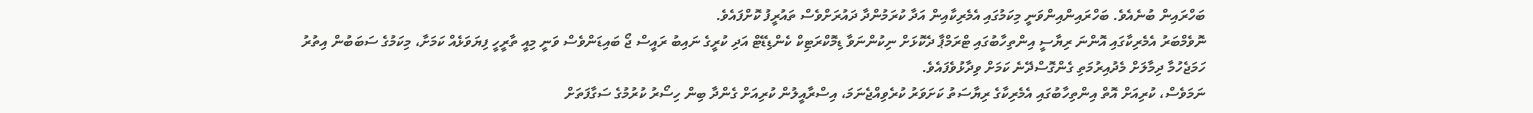ބަހްރައިން ބުނެއެވެ. ބަހްރައިންއިންވަނީ މިކަމުގައި އެމެރިކާއިން އަދާ ކުރަމުންދާ ދައުރަށްވެސް ތައުރީފު ކޮށްފައެވެ.
ނޮވެމްބަރު އެމެރިކާގައި އޮންނަ ރިޔާސީ އިންތިހާބުގައި ޓްރަމްޕާ ދެކޮޅަށް ނިކުންނަވާ ޑިމޮކްރަޓިކް ކެންޑިޑޭޓް އަދި ކުރީގެ ނައިބު ރައީސް ޖޯ ބައިޑަންވެސް ވަނީ މިއީ ތާރީހީ ފިޔަވަޅެއް ކަމަށާ، މިކަމުގެ ސަބަބުން އިތުރު ހަމަޖެހުމާ ދިމާލަށް މެދުއިރުމަތި ގެންގޮސްދޭނެ ކަމަށް ވިދާޅުވެފައެވެ.
ނަމަވެސް، ކުރިއަށް އޮތް އިންތިހާބުގައި އެމެރިކާގެ ރިޔާސަތު ކަށަވަރު ކުރެވިއްޖެނަމަ، އިސްރާއީލުން ކުރިއަށް ގެންދާ ބިން ހިސޯރު ކުރުމުގެ ސަގާފަތަށް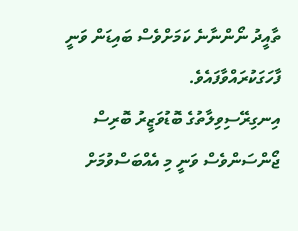ތާއީދު ނޯންނާނެ ކަމަށްވެސް ބައިޑަން ވަނީ ފާހަގަކުރައްވާފައެވެ.
އިނގިރޭސިވިލާތުގެ ބޮޑުވަޒީރު ބޮރިސް ޖޯންސަންވެސް ވަނީ މި އެއްބަސްވުމަށް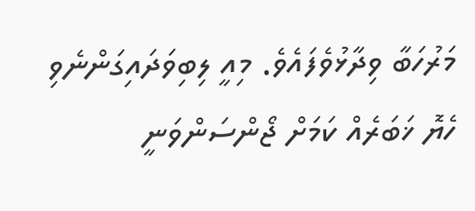މަރުހަބާ ވިދާޅުވެފައެވެ. މިއީ ލިބިވަދައިގަންނެވި ހެޔޮ ޚަބަރެއް ކަމަށް ޖޯންސަންވަނީ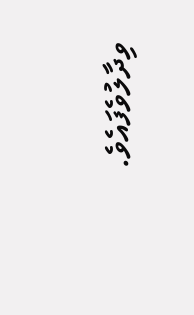ވިދާލުވެފައެވެ.